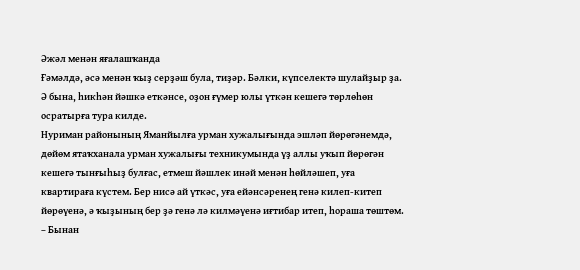Әжәл менән яғалашҡанда
Ғәмәлдә, әсә менән ҡыҙ серҙәш була, тиҙәр. Бәлки, күпселектә шулайҙыр ҙа. Ә бына, һикһән йәшкә еткәнсе, оҙон ғүмер юлы үткән кешегә төрлөһөн осратырға тура килде.
Нуриман районының Яманйылға урман хужалығында эшләп йөрөгәнемдә, дөйөм ятаҡханала урман хужалығы техникумында үҙ аллы уҡып йөрөгән кешегә тынғыһыҙ булғас, етмеш йәшлек инәй менән һөйләшеп, уға квартираға күстем. Бер нисә ай үткәс, уға ейәнсәренең генә килеп-китеп йөрөүенә, ә ҡыҙының бер ҙә генә лә килмәүенә иғтибар итеп, һораша төштөм.
– Бынан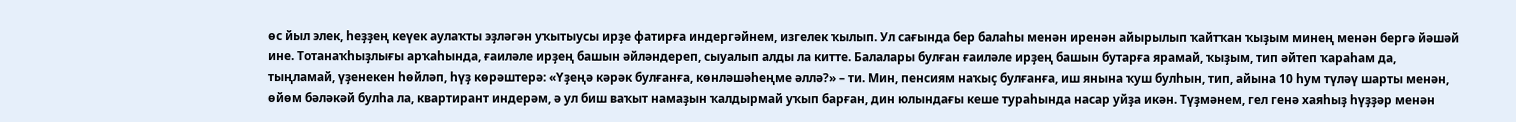өс йыл элек, һеҙҙең кеүек аулаҡты эҙләгән уҡытыусы ирҙе фатирға индергәйнем, изгелек ҡылып. Ул сағында бер балаһы менән иренән айырылып ҡайтҡан ҡыҙым минең менән бергә йәшәй ине. Тотанаҡһыҙлығы арҡаһында, ғаиләле ирҙең башын әйләндереп, сыуалып алды ла китте. Балалары булған ғаиләле ирҙең башын бутарға ярамай, ҡыҙым, тип әйтеп ҡараһам да, тыңламай, үҙенекен һөйләп, һүҙ көрәштерә: «Үҙеңә кәрәк булғанға, көнләшәһеңме әллә?» – ти. Мин, пенсиям наҡыҫ булғанға, иш янына ҡуш булһын, тип, айына 10 һум түләү шарты менән, өйөм бәләкәй булһа ла, квартирант индерәм, ә ул биш ваҡыт намаҙын ҡалдырмай уҡып барған, дин юлындағы кеше тураһында насар уйҙа икән. Түҙмәнем, гел генә хаяһыҙ һүҙҙәр менән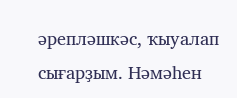әрепләшкәс, ҡыуалап сығарҙым. Нәмәһен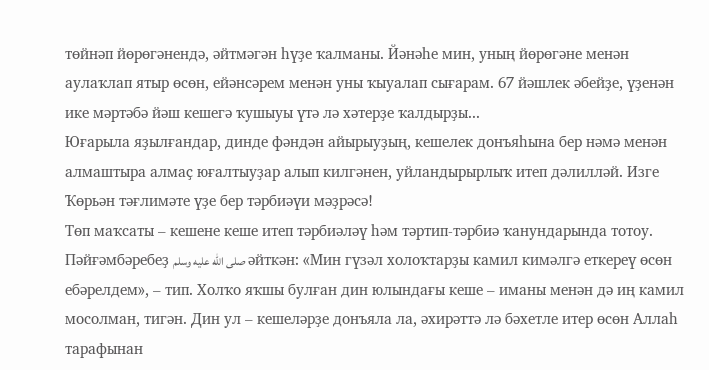төйнәп йөрөгәнендә, әйтмәгән һүҙе ҡалманы. Йәнәһе мин, уның йөрөгәне менән аулаҡлап ятыр өсөн, ейәнсәрем менән уны ҡыуалап сығарам. 67 йәшлек әбейҙе, үҙенән ике мәртәбә йәш кешегә ҡушыуы үтә лә хәтерҙе ҡалдырҙы...
Юғарыла яҙылғандар, динде фәндән айырыуҙың, кешелек донъяһына бер нәмә менән алмаштыра алмаҫ юғалтыуҙар алып килгәнен, уйландырырлыҡ итеп дәлилләй. Изге Ҡөрьән тәғлимәте үҙе бер тәрбиәүи мәҙрәсә!
Төп маҡсаты – кешене кеше итеп тәрбиәләү һәм тәртип-тәрбиә ҡанундарында тотоу. Пәйғәмбәребеҙ صلى الله عليه وسلم әйткән: «Мин гүзәл холоҡтарҙы камил кимәлгә еткереү өсөн ебәрелдем», – тип. Холҡо яҡшы булған дин юлындағы кеше – иманы менән дә иң камил мосолман, тигән. Дин ул – кешеләрҙе донъяла ла, әхирәттә лә бәхетле итер өсөн Аллаһ тарафынан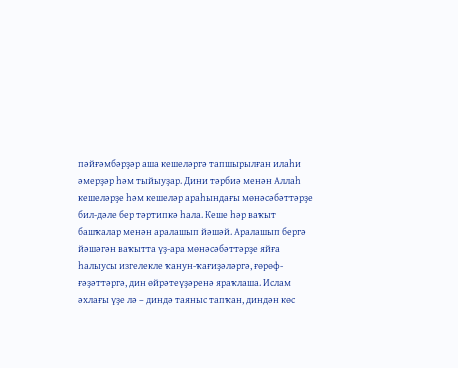пәйғәмбәрҙәр аша кешеләргә тапшырылған илаһи әмерҙәр һәм тыйыуҙар. Дини тәрбиә менән Аллаһ кешеләрҙе һәм кешеләр араһындағы мөнәсәбәттәрҙе бил-дәле бер тәртипкә һала. Кеше һәр ваҡыт башҡалар менән аралашып йәшәй. Аралашып бергә йәшәгән ваҡытта үҙ-ара мөнәсәбәттәрҙе яйға һалыусы изгелекле ҡанун-ҡағиҙәләргә, ғөрөф-ғәҙәттәргә, дин өйрәтеүҙәренә яраҡлаша. Ислам әхлағы үҙе лә – диндә таяныс тапҡан, диндән көс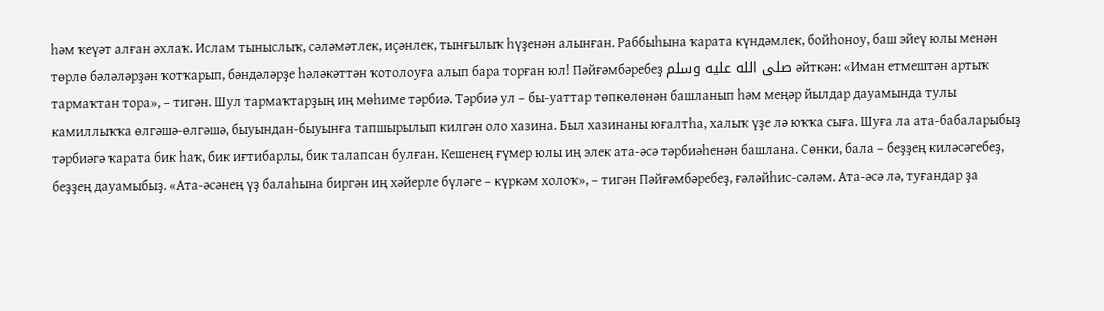һәм ҡеүәт алған әхлаҡ. Ислам тыныслыҡ, сәләмәтлек, иҫәнлек, тынғылыҡ һүҙенән алынған. Раббыһына ҡарата күндәмлек, бойһоноу, баш эйеү юлы менән төрлө бәләләрҙән ҡотҡарып, бәндәләрҙе һәләкәттән ҡотолоуға алып бара торған юл! Пәйғәмбәребеҙ صلى الله عليه وسلم әйткән: «Иман етмештән артыҡ тармаҡтан тора», – тигән. Шул тармаҡтарҙың иң мөһиме тәрбиә. Тәрбиә ул – бы-уаттар төпкөлөнән башланып һәм меңәр йылдар дауамында тулы камиллыҡҡа өлгәшә-өлгәшә, быуындан-быуынға тапшырылып килгән оло хазина. Был хазинаны юғалтһа, халыҡ үҙе лә юҡҡа сыға. Шуға ла ата-бабаларыбыҙ тәрбиәгә ҡарата бик һаҡ, бик иғтибарлы, бик талапсан булған. Кешенең ғүмер юлы иң элек ата-әсә тәрбиәһенән башлана. Сөнки, бала – беҙҙең киләсәгебеҙ, беҙҙең дауамыбыҙ. «Ата-әсәнең үҙ балаһына биргән иң хәйерле бүләге – күркәм холоҡ», – тигән Пәйғәмбәребеҙ, ғәләйһис-сәләм. Ата-әсә лә, туғандар ҙа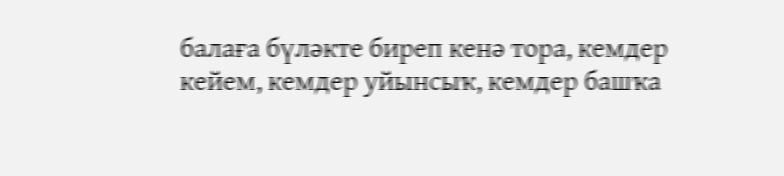балаға бүләкте биреп кенә тора, кемдер кейем, кемдер уйынсыҡ, кемдер башҡа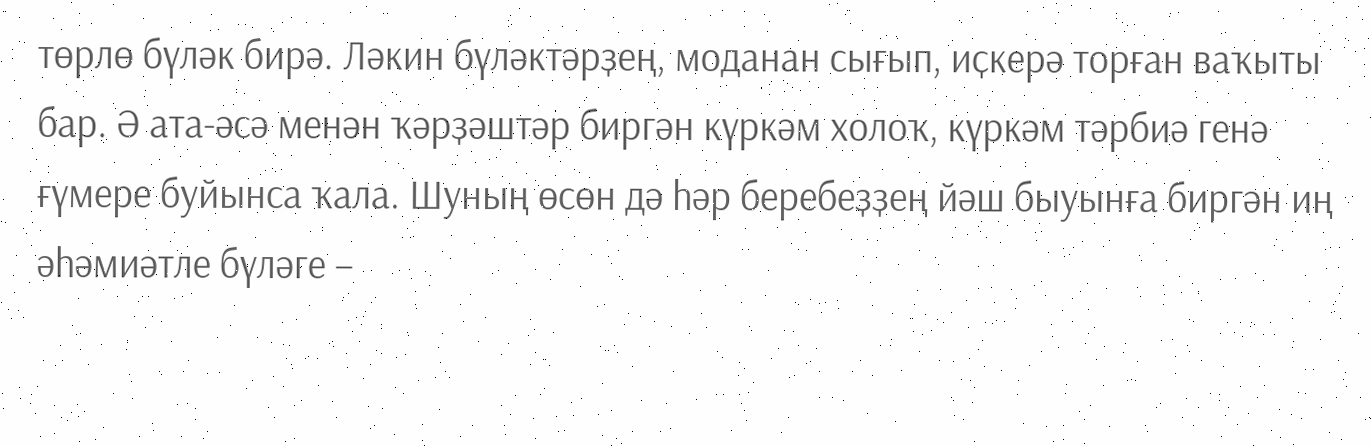төрлө бүләк бирә. Ләкин бүләктәрҙең, моданан сығып, иҫкерә торған ваҡыты бар. Ә ата-әсә менән ҡәрҙәштәр биргән күркәм холоҡ, күркәм тәрбиә генә ғүмере буйынса ҡала. Шуның өсөн дә һәр беребеҙҙең йәш быуынға биргән иң әһәмиәтле бүләге –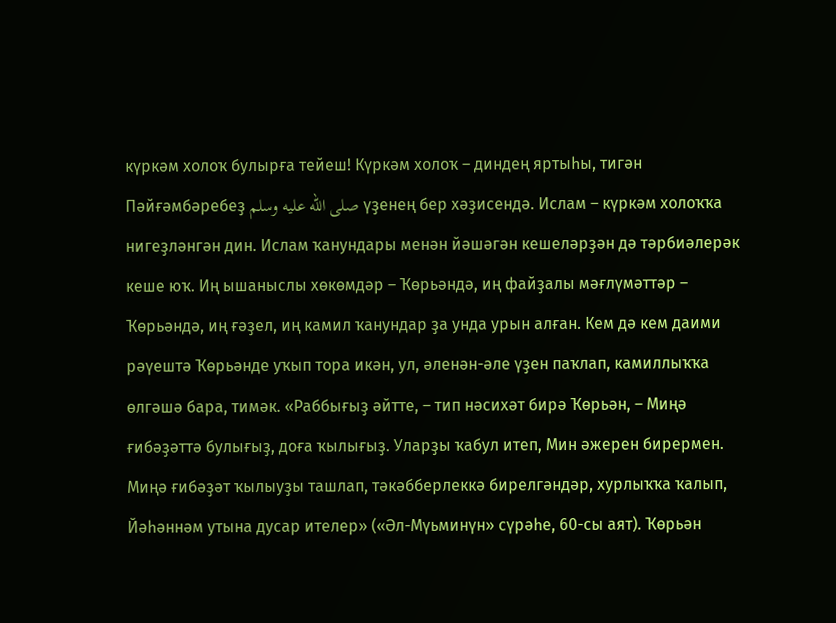күркәм холоҡ булырға тейеш! Күркәм холоҡ – диндең яртыһы, тигән Пәйғәмбәребеҙ صلى الله عليه وسلم үҙенең бер хәҙисендә. Ислам – күркәм холоҡҡа нигеҙләнгән дин. Ислам ҡанундары менән йәшәгән кешеләрҙән дә тәрбиәлерәк кеше юҡ. Иң ышаныслы хөкөмдәр – Ҡөрьәндә, иң файҙалы мәғлүмәттәр – Ҡөрьәндә, иң ғәҙел, иң камил ҡанундар ҙа унда урын алған. Кем дә кем даими рәүештә Ҡөрьәнде уҡып тора икән, ул, әленән-әле үҙен паҡлап, камиллыҡҡа өлгәшә бара, тимәк. «Раббығыҙ әйтте, – тип нәсихәт бирә Ҡөрьән, – Миңә ғибәҙәттә булығыҙ, доға ҡылығыҙ. Уларҙы ҡабул итеп, Мин әжерен бирермен. Миңә ғибәҙәт ҡылыуҙы ташлап, тәкәбберлеккә бирелгәндәр, хурлыҡҡа ҡалып, Йәһәннәм утына дусар ителер» («Әл-Мүьминүн» сүрәһе, 60-сы аят). Ҡөрьән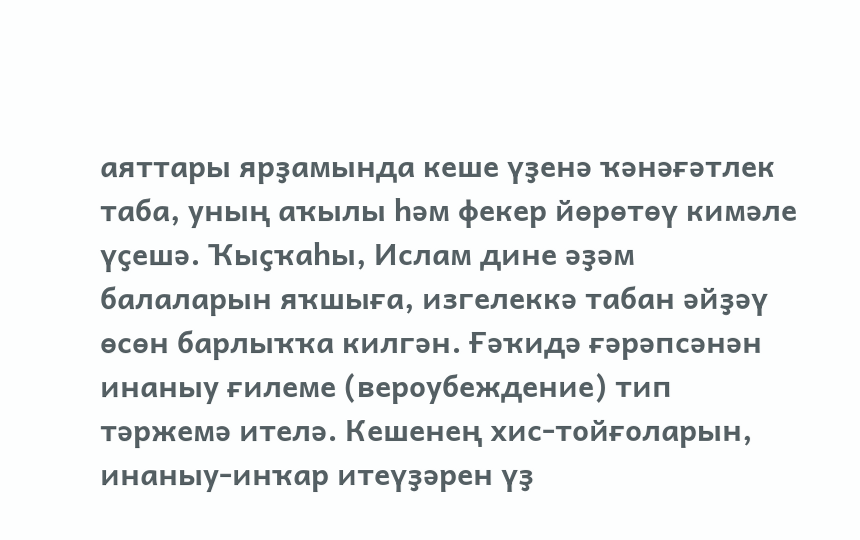аяттары ярҙамында кеше үҙенә ҡәнәғәтлек таба, уның аҡылы һәм фекер йөрөтөү кимәле үҫешә. Ҡыҫҡаһы, Ислам дине әҙәм балаларын яҡшыға, изгелеккә табан әйҙәү өсөн барлыҡҡа килгән. Ғәҡидә ғәрәпсәнән инаныу ғилеме (вероубеждение) тип тәржемә ителә. Кешенең хис-тойғоларын, инаныу-инҡар итеүҙәрен үҙ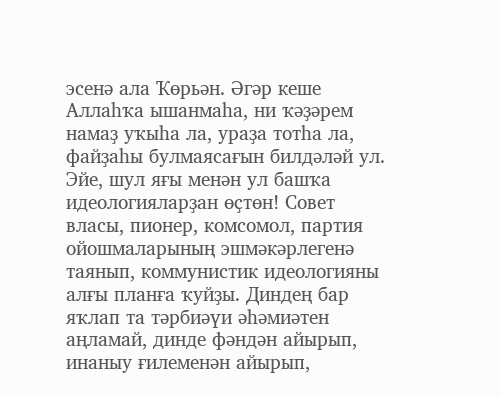эсенә ала Ҡөрьән. Әгәр кеше Аллаһҡа ышанмаһа, ни ҡәҙәрем намаҙ уҡыһа ла, ураҙа тотһа ла, файҙаһы булмаясағын билдәләй ул. Эйе, шул яғы менән ул башҡа идеологияларҙан өҫтөн! Совет власы, пионер, комсомол, партия ойошмаларының эшмәкәрлегенә таянып, коммунистик идеологияны алғы планға ҡуйҙы. Диндең бар яҡлап та тәрбиәүи әһәмиәтен аңламай, динде фәндән айырып, инаныу ғилеменән айырып,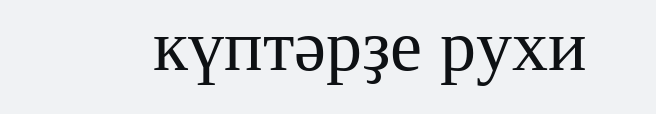күптәрҙе рухи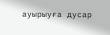ауырыуға дусар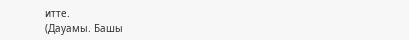итте.
(Дауамы. Башы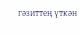гәзиттең үткән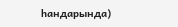һандарында)